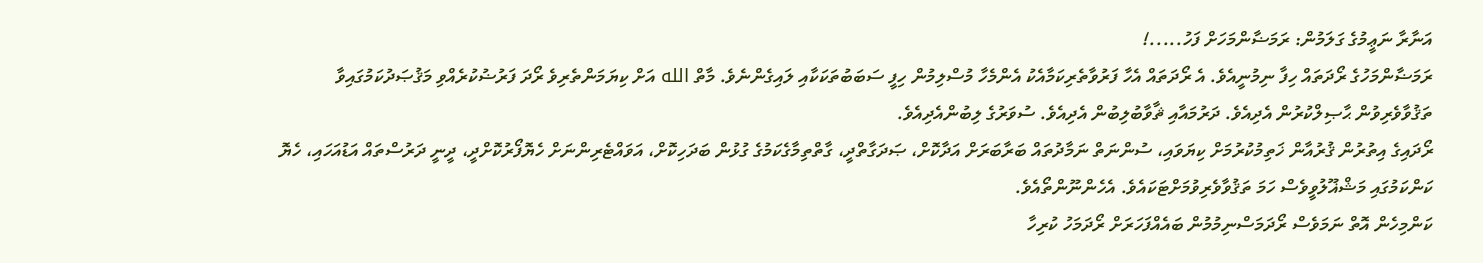އަނާރާ ނަޢީމުގެ ގަލަމުން: ރަމަޟާންމަހަށް ފަހު.....!
ރަމަޟާންމަހުގެ ރޯދަތައް ހިފާ ނިމުނީއެވެ. އެ ރޯދަތައް އެހާ ފަރުވާތެރިކަމާއެކު އެންމެހާ މުސްލިމުން ހިފީ ސަބަބުތަކަކާއި ލައިގެންނެވެ. މާތް الله އަށް ކިޔަމަންތެރިވެ ރޯދަ ފަރުޟުކުރެއްވި މަޤުޞަދުކަމުގައިވާ ތަޤުވާވެރިވުން ޙާޞިލްކުރުން އެދިއެވެ. ދަރުމައާއި ޘާވާބުލިބުން އެދިއެވެ. ސުވަރުގެ ލިބުންއެދިއެވެ.
ރޯދައިގެ އިތުރުން ޤުރުއާން ޚަތިމުކުރުމަށް ކިޔަވައި، ސުންނަތް ނަމާދުތައް ބަރާބަރަށް އަދާކޮށް، ޞަދަގާތްދީ، ގާތްތިމާގެކަމުގެ ގުޅުން ބަދަހިކޮށް، އަވައްޓެރިންނަށް ހެޔޮފޯރުކޮށްދީ، ދީނީ ދަރުސްތައް އަޑުއަހައި، ހެޔޮ ކަންކަމުގައި މަޝްޣޫލުވީވެސް ހަމަ ތަޤުވާވެރިވުމަށްޓަކައެވެ. އެހެންނޫންތޯއެވެ.
ކަންމިހެން އޮތް ނަމަވެސް ރޯދަމަސްނިމުމުން ބައެއްފަހަރަށް ރޯދަމަހު ކުރިހާ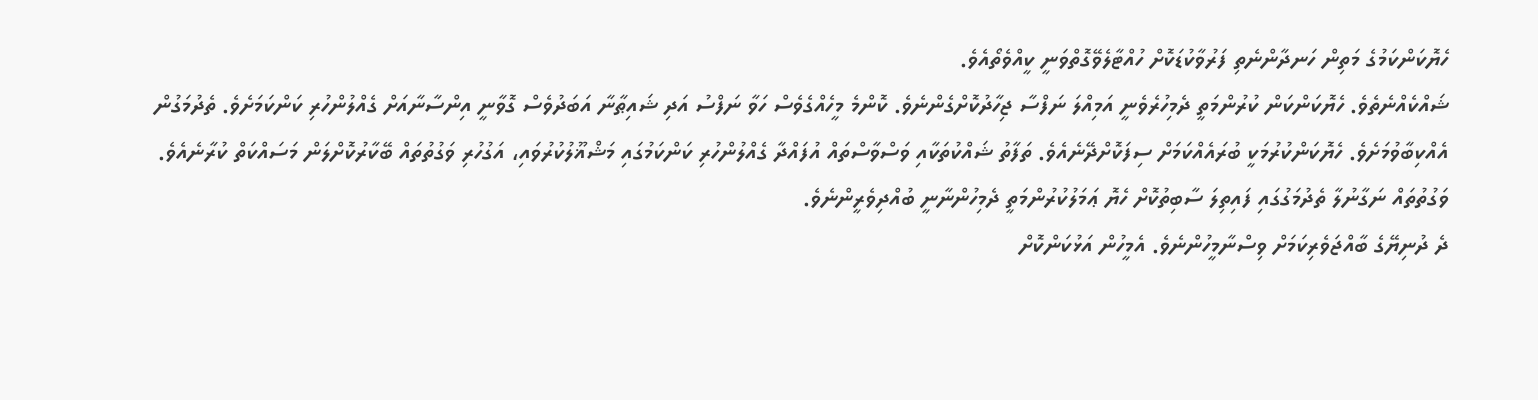ހެޔޮކަންކަމުގެ މަތިން ހަނދާންނެތި ފަރުވާކުޑަކޮށް ހުއްޓާލެވޭގޮތްވަނީ ކީއްވެތޯއެވެ.
ޝައްކެއްނެތެވެ. ހެޔޮކަންކަން ކުރުންމަތީ ދެމިހުރެވެނީ އަމިއްލަ ނަފްސާ ޖިހާދުކޮށްގެންނެވެ. ކޮންމެ މީހެއްގެވެސް ހަވާ ނަފްސު އަދި ޝައިޠާނާ އަބަދުވެސް ގޮވާނީ އިންސާނާއަށް ގެއްލުންހުރި ކަންކަމަށެވެ. ތެދުމަގުން އެއްކިބާވުމަށެވެ. ހެޔޮކަންކުރުމަކީ ބުރައެއްކަމަށް ސިފަކޮށްދޭނެއެވެ. ތަފާތު ޝައްކުތަކާއި ވަސްވާސްތައް އުފައްދާ ގެއްލުންހުރި ކަންކަމުގައި މަޝްޣޫލުކުރުވައި، އަގުހުރި ވަގުތުތައް ބޭކާރުކޮށްލަން މަސައްކަތް ކުރާނެއެވެ. ވަގުތުތައް ނަގާނުލާ ތެދުމަގުގައި ފައިތިލަ ސާބިތުކޮށް ހެޔޮ ޢަމަލުކުރުންމަތީ ދެމިހުންނާނީ ބުއްދިވެރީންނެވެ.
ދެ ދުނިޔޭގެ ބާއްޖަވެރިކަމަށް ވިސްނާމީހުންނެވެ. އެމީހުން އަޅުކަންކޮށް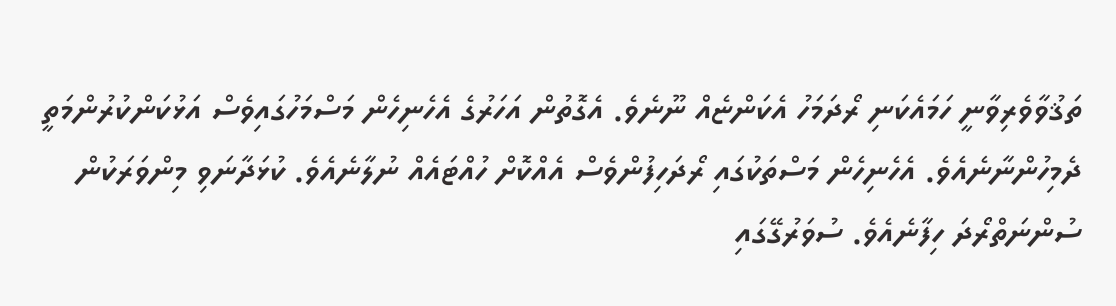ތަޤުވާވެރިވާނީ ހަމައެކަނި ރޯދަމަހު އެކަންޏެއް ނޫނެވެ. އެގޮތުން އަހަރުގެ އެހެނިހެން މަސްމަހުގައިވެސް އަޅުކަންކުރުންމަތީ ދެމިހުންނާނެއެވެ. އެހެނިހެން މަސްތަކުގައި ރޯދަހިފުންވެސް އެއްކޮށް ހުއްޓައެއް ނުލާނެއެވެ. ކުޅަދާނަވި މިންވަރަކުން ސުންނަތްރޯދަ ހިފާނެއެވެ. ސުވަރުގޭގައި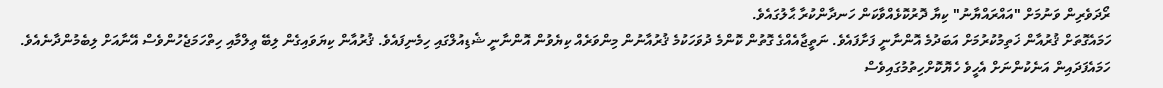ރޯދަވެރިން ވަނުމަށް "އައްރައްޔާނު" ކިޔާ ދޮރުކޮޅެއްވާކަން ހަނދާންކުރާ ޙާލުގައެވެ.
ހަމައެގޮތަށް ޤުރުއާން ޚަތިމުކުރުމަށް އަބަދުމެ އޮންނާނީ ފަށާފައެވެ. ނަތީޖާއެއްގެ ގޮތުން ކޮންމެ ދުވަހަކުމެ ޤުރުއާނުން މިންވަރެއް ކިޔެވުން އޮންނާނީ ޝެޑިއުލްގައި ހިމެނިފައެވެ. ޤުރުއާން ކިޔަވައިގެން ލިބޭ ޢިލްމާއި ހިތްހަމަޖެހުންވެސް އޭނާއަށް ލިބެމުންދާނެއެވެ. ހަމައެފަދައިން އަނެކުންނަށް އެހީވެ ހެޔޮކޮށްހިތުމުގައިވެސް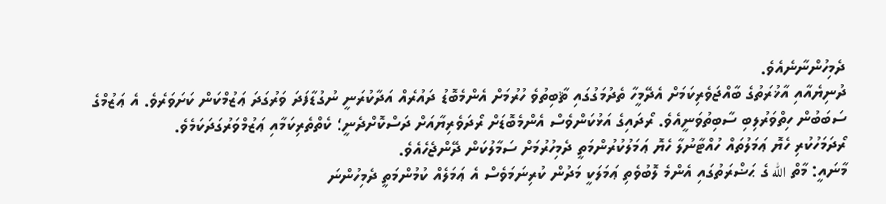ދެމިހުންނާނެއެވެ.
ދުނިޔެއާއި އާޚުރަތުގެ ބާއްޖަވެރިކަމަށް އެދޭމީހާ ތެދުމަގުގައި ޘާބިތުވެ ހުރުމަށް އެންމެބޮޑު ދައުރެއް އަދާކުރަނީ ނުގުޑާފަދަ ވަރުގަދަ ޢަޒުމްކަން ކަށަވަރެވެ. އެ ޢަޒުމްގެ ސަބަބުން ހިތްވަރުލިބި ސާބިތުވަނީއެވެ. ރޯދައިގެ އަޅުކަންވެސް އެންމެބޮޑަށް ރޯދަވެރިޔާއަށް ދަސްކޮށްދެނީ؛ ކެތްތެރިކަމާއި ޢަޒުމްވަރުގަދަކަމެވެ.
ރޯދަމަހުކުރި ހެޔޮ ޢަމަލުތައް ހުއްޓާނުލާ ހެޔޮ ޢަމަލުކުރުންމަތީ ދެމިހުރުމަށް ސަމާލުކަން ދޭންޖެހެއެވެ.
މާނައީ: މާތް الله ގެ ޙަޟްރަތުގައި އެންމެ ލޮބުވެތި ޢަމަލަކީ މަދުން ކުރިނަމަވެސް އެ ޢަމަލެއް ކުމުންމަތީ ދެމިހުންނަ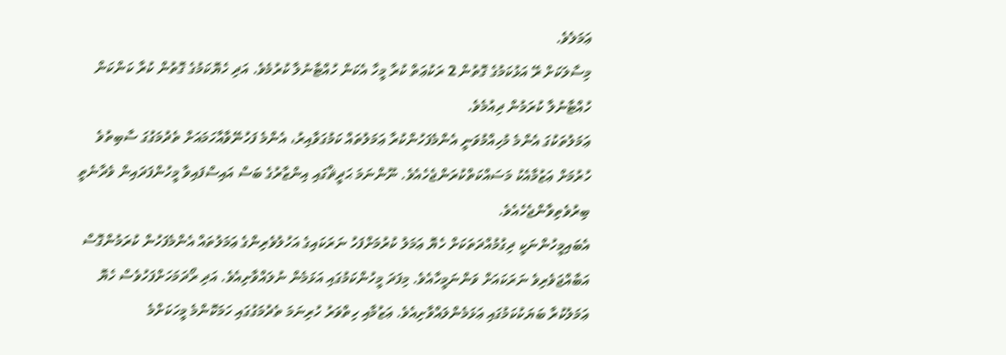ޢަމަލެވެ.
މިސާލަކަށް ރޭ އަޅުކަމުގެ ގޮތުން 2 ރަކުޢަތް ކުރާ މީހާ އެކަން ހުއްޓާނުލާ ކުރުމެވެ. އަދި ހެޔޮކަމުގެ ގޮތުން ކުރާ ކަންކަން ހުއްޓާނުލާ ކުރަމުން ދިއުމެވެ.
ޢަމަލުތަކުގަ އެންމެ މުހިއްމުވަނީ އެންމެފަހުންކުރާ ޢަމަލުތައް ކަމުގަވާއިރު، އެންމެ ފަހުނޭވާއާހަމައަށް ތެދުމަގުގަ ސާބިތުވެ ހުރުމަށް ޢަޒުމާއެކު މަސައްކަތްކުރަންޖެހެއެވެ. ނޫންނަމަ ޙަދީޘްގައި އިންޒާރުގެ ބަސް އައިސްފައިވާ މީހުންފަދައިން ވެދާނެތީ ބިރުވެތިވާންޖެހެއެވެ.
އެބައިމީހުންނަކީ ދިގުމުއްދަތަކަށް ހެޔޮ ޢަމަލު ކުރުމަށްފަހު ނަރަކައިގެ އަހުލުވެރިންގެ ޢަމަލުތައް އެންމެފަހުން ކުރަމުންގޮސް އަބާއްޖަވެރިވެ ނަރަކައަށް ވަންނަމީހާއެވެ. މިފަދަ މީހުންކަމުގައި އަޅަމެން ނުލައްވާށިއެވެ. އަދި ރޯދަމަހަށްފަހުވެސް ހެޔޮ ޢަމަލުކުރާ ބަޔަކުކަމުގައި ޢަޅަމެންލައްވާށިއެވެ. ޢަޒުމާއި ހިތްވަރު ހުރިނަމަ ތެދުމަގުގައި ހަމަކޮންމެ މީހަކަށްމެ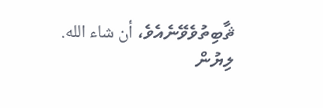ޘާބިތުވެވޭނެއެވެ، أن شاء الله.
ލިޔުން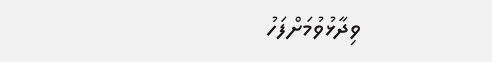ވިދާޅުވުމަށްފަހު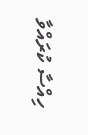ހިއްސާ ކުރައްވާ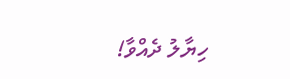ހިޔާލު ދެއްވާ!